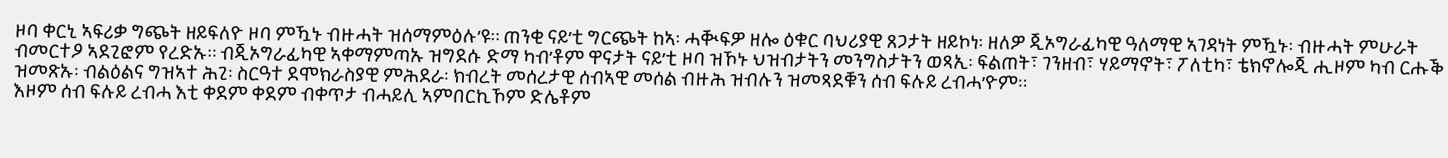ዞባ ቀርኒ ኣፍሪቃ ግጭት ዘይፍለዮ ዞባ ምዃኑ ብዙሓት ዝሰማምዕሉ’ዩ። ጠንቂ ናይ’ቲ ግርጭት ከኣ፡ ሓቚፍዎ ዘሎ ዕቁር ባህሪያዊ ጸጋታት ዘይኮነ፡ ዘለዎ ጂኦግራፊካዊ ዓለማዊ ኣገዳነት ምዃኑ፡ ብዙሓት ምሁራት ብመርተዖ ኣደጊፎም የረድኡ። ብጂኦግራፊካዊ ኣቀማምጣኡ ዝግደሱ ድማ ካብ’ቶም ዋናታት ናይ’ቲ ዞባ ዝኾኑ ህዝብታትን መንግስታትን ወጻኢ፡ ፍልጠት፣ ገንዘብ፣ ሃይማኖት፣ ፖለቲካ፣ ቴክኖሎጂ ሒዞም ካብ ርሑቕ ዝመጽኡ፡ ብልዕልና ግዝኣተ ሕጊ፡ ስርዓተ ደሞክራስያዊ ምሕደራ፡ ክብረት መሰረታዊ ሰብኣዊ መሰል ብዙሕ ዝብሉን ዝመጻደቑን ሰብ ፍሉይ ረብሓ’ዮም።
እዞም ሰብ ፍሉይ ረብሓ እቲ ቀደም ቀደም ብቀጥታ ብሓይሊ ኣምበርኪኾም ድሌቶም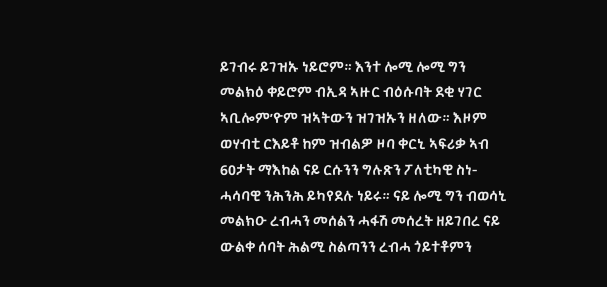ይገብሩ ይገዝኡ ነይሮም። እንተ ሎሚ ሎሚ ግን መልክዕ ቀይሮም ብኢዳ ኣዙር ብዕሱባት ደቂ ሃገር ኣቢሎም’ዮም ዝኣትውን ዝገዝኡን ዘለው። እዞም ወሃብቲ ርእይቶ ከም ዝብልዎ ዞባ ቀርኒ ኣፍሪቃ ኣብ 60ታት ማእከል ናይ ርሱንን ግሉጽን ፖለቲካዊ ስነ-ሓሳባዊ ንሕንሕ ይካየደሉ ነይሩ። ናይ ሎሚ ግን ብወሳኒ መልክዑ ረብሓን መሰልን ሓፋሽ መሰረት ዘይገበረ ናይ ውልቀ ሰባት ሕልሚ ስልጣንን ረብሓ ጎይተቶምን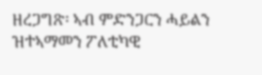ዘረጋግጽ፡ ኣብ ምድንጋርን ሓይልን ዝተኣማመን ፖለቲካዊ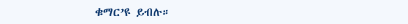ቁማር’ዩ ይብሉ።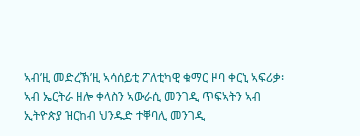ኣብ’ዚ መድረኽ’ዚ ኣሳሰይቲ ፖለቲካዊ ቁማር ዞባ ቀርኒ ኣፍሪቃ፡ ኣብ ኤርትራ ዘሎ ቀላስን ኣውራሲ መንገዲ ጥፍኣትን ኣብ ኢትዮጵያ ዝርከብ ህንዱድ ተቐባሊ መንገዲ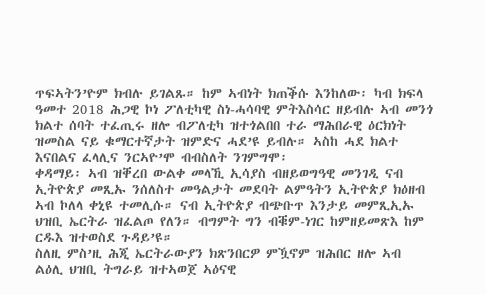ጥፍኣትን’ዮም ክብሉ ይገልጹ። ከም ኣብነት ክጠቕሱ እንከለው፡ ካብ ክፍላ ዓመተ 2018 ሕጋዊ ኮነ ፖለቲካዊ ስነ-ሓሳባዊ ምትእስሳር ዘይብሉ ኣብ መንጎ ክልተ ሰባት ተፈጢሩ ዘሎ ብፖለቲካ ዝተጎልበበ ተራ ማሕበራዊ ዕርክነት ዝመስል ናይ ቁማርተኛታት ዝምድና ሓደ’ዩ ይብሉ። ኣስከ ሓደ ክልተ እናበልና ፈላሊና ንርኣዮ’ሞ ብብስለት ንገምግሞ፡
ቀዳማይ፡ ኣብ ዝቐረበ ውልቀ መላኺ ኢሳያስ ብዘይወግዓዊ መንገዲ ናብ ኢትዮጵያ መጺኡ ንሰለስተ መዓልታት መደባት ልምዓትን ኢትዮጵያ ክዕዘብ ኣብ ኮለላ ቀኒዩ ተመሊሱ። ናብ ኢትዮጵያ ብጭቡጥ እንታይ መምጺኢኡ ህዝቢ ኤርትራ ዝፈልጦ የለን። ብግምት ግን ብቑም-ነገር ከምዘይመጽእ ከም ርዱእ ዝተወስደ ጉዳይ’ዩ።
ስለዚ ምስ’ዚ ሕጂ ኤርትራውያን ክጽንበርዎ ምዃኖም ዝሕበር ዘሎ ኣብ ልዕሊ ህዝቢ ትግራይ ዝተኣወጀ ኣዕናዊ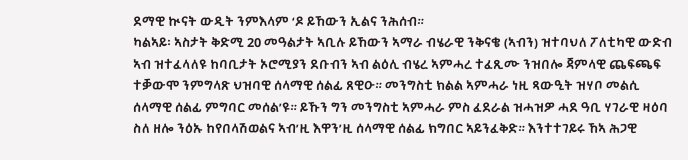ደማዊ ኲናት ውዲት ንምእላም ‘ዶ ይኸውን ኢልና ንሕሰብ።
ካልኣይ፡ ኣስታት ቅድሚ 20 መዓልታት ኣቢሉ ይኸውን ኣማራ ብሄራዊ ንቅናቄ (ኣብን) ዝተባህለ ፖለቲካዊ ውድብ ኣብ ዝተፈላለዩ ከባቢታት ኦሮሚያን ደቡብን ኣብ ልዕሊ ብሄረ ኣምሓረ ተፈጺሙ ንዝበሎ ጃምላዊ ጨፍጫፍ ተቓውሞ ንምግላጽ ህዝባዊ ሰላማዊ ሰልፊ ጸዊዑ። መንግስቲ ክልል ኣምሓራ ነዚ ጻውዒት ዝሃቦ መልሲ ሰላማዊ ሰልፊ ምግባር መሰል’ዩ። ይኹን ግን መንግስቲ ኣምሓራ ምስ ፈደራል ዝሓዝዎ ሓደ ዓቢ ሃገራዊ ዛዕባ ስለ ዘሎ ንዕኡ ከየበላሽወልና ኣብ’ዚ እዋን’ዚ ሰላማዊ ሰልፊ ክግበር ኣይንፈቅድ። እንተተገይሩ ኸኣ ሕጋዊ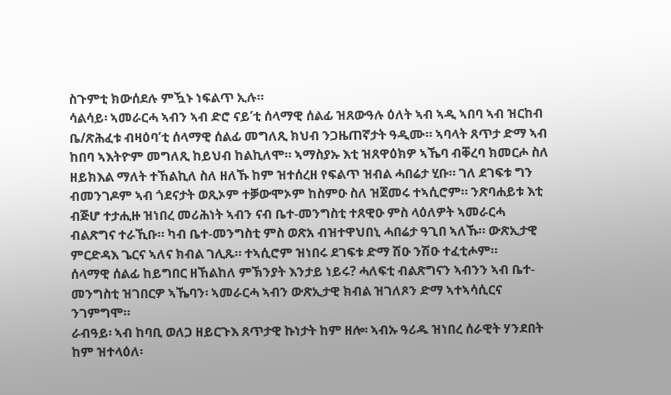ስጉምቲ ክውሰደሉ ምዃኑ ነፍልጥ ኢሉ።
ሳልሳይ፡ ኣመራርሓ ኣብን ኣብ ድሮ ናይ’ቲ ሰላማዊ ሰልፊ ዝጸውዓሉ ዕለት ኣብ ኣዲ ኣበባ ኣብ ዝርከብ ቤ/ጽሕፈቱ ብዛዕባ’ቲ ሰላማዊ ሰልፊ መግለጺ ክህብ ንጋዜጠኛታት ዓዲሙ። ኣባላት ጸጥታ ድማ ኣብ ከበባ ኣእትዮም መግለጺ ከይህብ ከልኪለሞ። ኣማስያኡ እቲ ዝጸዋዕክዎ ኣኼባ ብቐረባ ክመርሖ ስለ ዘይክእል ማለት ተኸልኪለ ስለ ዘለኹ ከም ዝተሰረዘ የፍልጥ ዝብል ሓበሬታ ሂቡ። ገለ ደገፍቱ ግን ብመንገዶም ኣብ ጎደናታት ወጺኦም ተቓውሞኦም ከስምዑ ስለ ዝጀመሩ ተኣሲሮም። ንጽባሐይቱ እቲ ብጅሆ ተታሒዙ ዝነበረ መሪሕነት ኣብን ናብ ቤተ-መንግስቲ ተጸዊዑ ምስ ላዕለዎት ኣመራርሓ ብልጽግና ተራኺቡ። ካብ ቤተ-መንግስቲ ምስ ወጽአ ብዝተዋህበኒ ሓበሬታ ዓጊበ ኣለኹ። ውጽኢታዊ ምርድዳእ ጌርና ኣለና ክብል ገሊጹ። ተኣሲሮም ዝነበሩ ደገፍቱ ድማ ሽዑ ንሽዑ ተፈቲሖም።
ሰላማዊ ሰልፊ ከይግበር ዘኸልከለ ምኽንያት እንታይ ነይሩ? ሓለፍቲ ብልጽግናን ኣብንን ኣብ ቤተ-መንግስቲ ዝገበርዎ ኣኼባን፡ ኣመራርሓ ኣብን ውጽኢታዊ ክብል ዝገለጾን ድማ ኣተኣሳሲርና ንገምግሞ።
ራብዓይ፡ ኣብ ከባቢ ወለጋ ዘይርጉእ ጸጥታዊ ኩነታት ከም ዘሎ፡ ኣብኡ ዓሪዱ ዝነበረ ሰራዊት ሃንደበት ከም ዝተላዕለ፡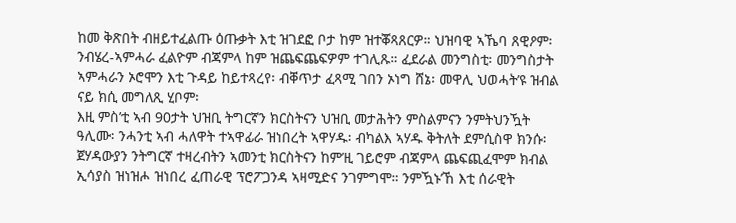ከመ ቅጽበት ብዘይተፈልጡ ዕጡቃት እቲ ዝገደፎ ቦታ ከም ዝተቖጻጸርዎ። ህዝባዊ ኣኼባ ጸዊዖም፡ ንብሄረ-ኣምሓራ ፈልዮም ብጃምላ ከም ዝጨፍጨፍዎም ተገሊጹ። ፈደራል መንግስቲ፡ መንግስታት ኣምሓራን ኦሮሞን እቲ ጉዳይ ከይተጻረየ፡ ብቐጥታ ፈጻሚ ገበን ኦነግ ሸኔ፡ መዋሊ ህወሓት’ዩ ዝብል ናይ ክሲ መግለጺ ሂቦም፡
እዚ ምስ’ቲ ኣብ 90ታት ህዝቢ ትግርኛን ክርስትናን ህዝቢ መታሕትን ምስልምናን ንምትህንዃት ዓሊሙ፡ ንሓንቲ ኣብ ሓለዋት ተኣዋፊራ ዝነበረት ኣዋሃዱ፡ ብካልእ ኣሃዱ ቅትለት ደምሲስዋ ክንሱ፡ ጀሃዳውያን ንትግርኛ ተዛረብትን ኣመንቲ ክርስትናን ከም’ዚ ገይሮም ብጃምላ ጨፍጪፈሞም ክብል ኢሳያስ ዝነዝሖ ዝነበረ ፈጠራዊ ፕሮፖጋንዳ ኣዛሚድና ንገምግሞ። ንምዃኑ’ኸ እቲ ሰራዊት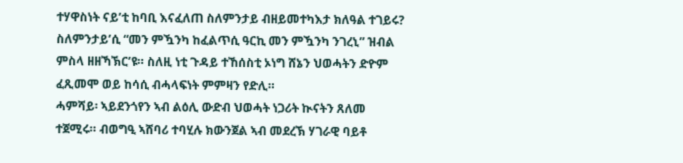ተሃዋስነት ናይ’ቲ ከባቢ እናፈለጠ ስለምንታይ ብዘይመተካእታ ክለዓል ተገይሩ? ስለምንታይ’ሲ “መን ምዃንካ ከፈልጥሲ ዓርኪ መን ምዃንካ ንገረኒ” ዝብል ምስላ ዘዘኻኽር’ዩ። ስለዚ ነቲ ጉዳይ ተኸሰስቲ ኦነግ ሸኔን ህወሓትን ድዮም ፈጺመሞ ወይ ከሳሲ ብሓላፍነት ምምዛን የድሊ።
ሓምሻይ፡ ኣይደንጎየን ኣብ ልዕሊ ውድብ ህወሓት ነጋሪት ኲናትን ጸለመ ተጀሚሩ። ብወግዒ ኣሸባሪ ተባሂሉ ክውንጀል ኣብ መደረኽ ሃገራዊ ባይቶ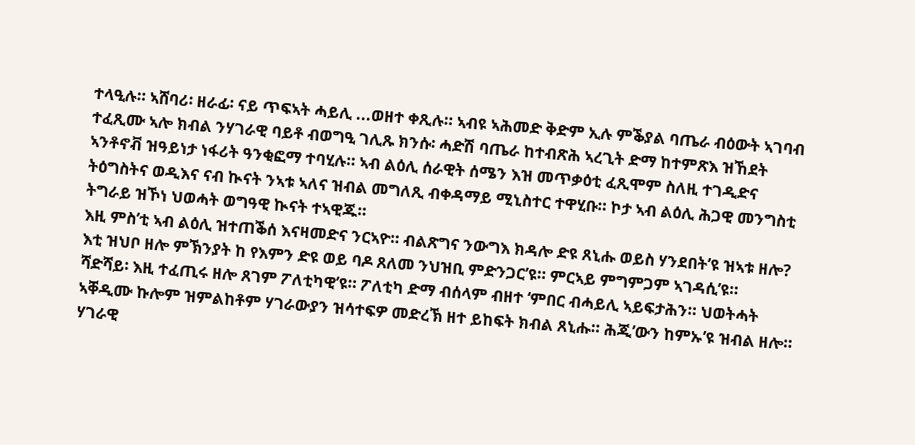ተላዒሉ። ኣሸባሪ፡ ዘራፊ፡ ናይ ጥፍኣት ሓይሊ ...ወዘተ ቀጺሉ። ኣብዩ ኣሕመድ ቅድም ኢሉ ምቕያል ባጤራ ብዕውት ኣገባብ ተፈጺሙ ኣሎ ክብል ንሃገራዊ ባይቶ ብወግዒ ገሊጹ ክንሱ፡ ሓድሽ ባጤራ ከተብጽሕ ኣረጊት ድማ ከተምጽእ ዝኸደት ኣንቶኖቭ ዝዓይነታ ነፋሪት ዓንቂፎማ ተባሂሉ። ኣብ ልዕሊ ሰራዊት ሰሜን እዝ መጥቃዕቲ ፈጺሞም ስለዚ ተገዲድና ትዕግስትና ወዲእና ናብ ኲናት ንኣቱ ኣለና ዝብል መግለጺ ብቀዳማይ ሚኒስተር ተዋሂቡ። ኮታ ኣብ ልዕሊ ሕጋዊ መንግስቲ ትግራይ ዝኾነ ህወሓት ወግዓዊ ኲናት ተኣዊጁ።
እዚ ምስ’ቲ ኣብ ልዕሊ ዝተጠቕሰ እናዛመድና ንርኣዮ። ብልጽግና ንውግእ ክዳሎ ድዩ ጸኒሑ ወይስ ሃንደበት’ዩ ዝኣቱ ዘሎ? እቲ ዝህቦ ዘሎ ምኽንያት ከ የእምን ድዩ ወይ ባዶ ጸለመ ንህዝቢ ምድንጋር’ዩ። ምርኣይ ምግምጋም ኣገዳሲ’ዩ።
ሻድሻይ፡ እዚ ተፈጢሩ ዘሎ ጸገም ፖለቲካዊ’ዩ። ፖለቲካ ድማ ብሰላም ብዘተ ‘ምበር ብሓይሊ ኣይፍታሕን። ህወትሓት ኣቐዲሙ ኩሎም ዝምልከቶም ሃገራውያን ዝሳተፍዎ መድረኽ ዘተ ይከፍት ክብል ጸኒሑ። ሕጂ’ውን ከምኡ’ዩ ዝብል ዘሎ። ሃገራዊ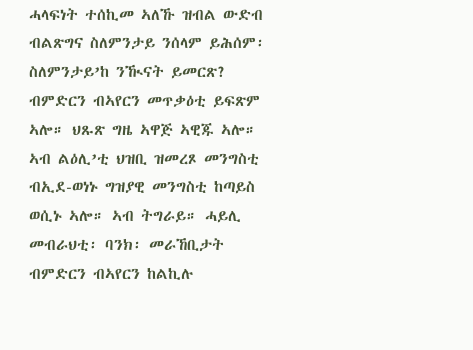ሓላፍነት ተሰኪመ ኣለኹ ዝብል ውድብ ብልጽግና ስለምንታይ ንሰላም ይሕሰም፡ ስለምንታይ’ከ ንዂናት ይመርጽ? ብምድርን ብኣየርን መጥቃዕቲ ይፍጽም ኣሎ። ህጹጽ ግዜ ኣዋጅ ኣዊጁ ኣሎ። ኣብ ልዕሊ’ቲ ህዝቢ ዝመረጾ መንግስቲ ብኢደ-ወነኑ ግዝያዊ መንግስቲ ከጣይስ ወሲኑ ኣሎ። ኣብ ትግራይ። ሓይሊ መብራህቲ፡ ባንክ፡ መራኸቢታት ብምድርን ብኣየርን ከልኪሉ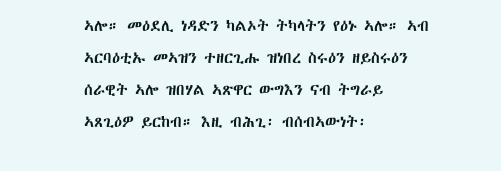ኣሎ። መዕደሊ ነዳድን ካልኦት ትካላትን የዕኑ ኣሎ። ኣብ ኣርባዕቲኡ መኣዝን ተዘርጊሑ ዝነበረ ስሩዕን ዘይስሩዕን ሰራዊት ኣሎ ዝበሃል ኣጽዋር ውግእን ናብ ትግራይ ኣጸጊዕዎ ይርከብ። እዚ ብሕጊ፡ ብሰብኣውነት፡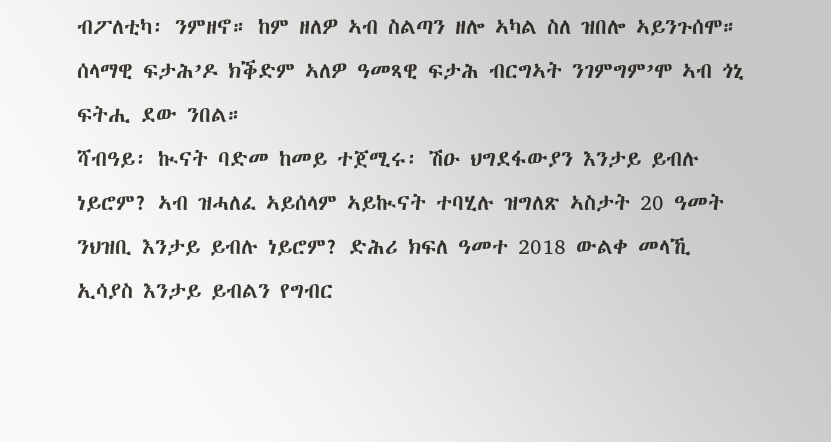ብፖለቲካ፡ ንምዘኖ። ከም ዘለዎ ኣብ ስልጣን ዘሎ ኣካል ስለ ዝበሎ ኣይንጉሰሞ። ሰላማዊ ፍታሕ’ዶ ክቕድም ኣለዎ ዓመጻዊ ፍታሕ ብርግኣት ንገምግም’ሞ ኣብ ጎኒ ፍትሒ ደው ንበል።
ሻብዓይ፡ ኲናት ባድመ ከመይ ተጀሚሩ፡ ሽዑ ህግደፋውያን እንታይ ይብሉ ነይሮም? ኣብ ዝሓለፈ ኣይሰላም ኣይኲናት ተባሂሉ ዝግለጽ ኣስታት 20 ዓመት ንህዝቢ እንታይ ይብሉ ነይሮም? ድሕሪ ክፍለ ዓመተ 2018 ውልቀ መላኺ ኢሳያስ እንታይ ይብልን የግብር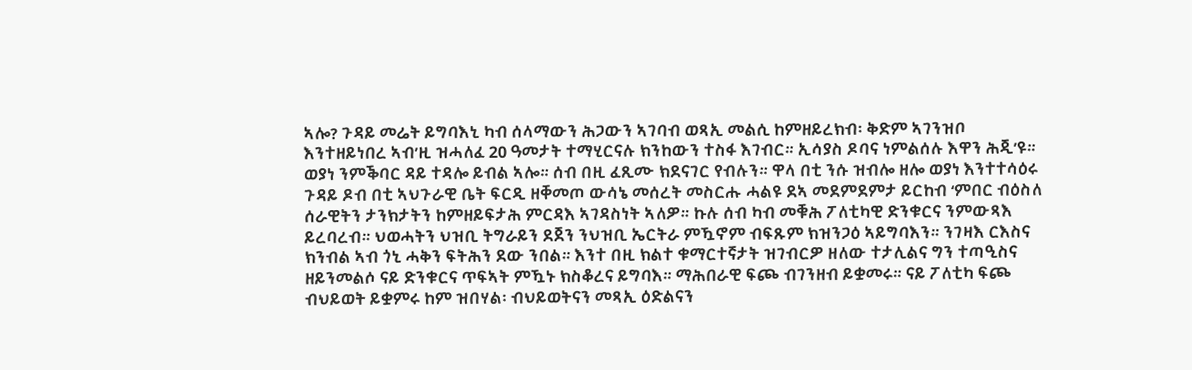ኣሎ? ጉዳይ መሬት ይግባእኒ ካብ ሰላማውን ሕጋውን ኣገባብ ወጻኢ መልሲ ከምዘይረክብ፡ ቅድም ኣገንዝቦ እንተዘይነበረ ኣብ’ዚ ዝሓለፈ 20 ዓመታት ተማሂርናሉ ክንከውን ተስፋ እገብር። ኢሳያስ ዶባና ነምልሰሉ እዋን ሕጂ’ዩ። ወያነ ንምቕባር ዳይ ተዳሎ ይብል ኣሎ። ሰብ በዚ ፈጺሙ ክደናገር የብሉን። ዋላ በቲ ንሱ ዝብሎ ዘሎ ወያነ እንተተሳዕሩ ጉዳይ ዶብ በቲ ኣህጉራዊ ቤት ፍርዲ ዘቐመጦ ውሳኔ መሰረት መስርሑ ሓልዩ ደኣ መደምደምታ ይርከብ ‘ምበር ብዕስለ ሰራዊትን ታንክታትን ከምዘይፍታሕ ምርዳእ ኣገዳስነት ኣለዎ። ኩሉ ሰብ ካብ መቑሕ ፖለቲካዊ ድንቁርና ንምውጻእ ይረባረብ። ህወሓትን ህዝቢ ትግራይን ደጀን ንህዝቢ ኤርትራ ምዃኖም ብፍጹም ክዝንጋዕ ኣይግባእን። ንገዛእ ርእስና ክንብል ኣብ ጎኒ ሓቅን ፍትሕን ደው ንበል። እንተ በዚ ክልተ ቁማርተኛታት ዝገብርዎ ዘለው ተታሊልና ግን ተጣዒስና ዘይንመልሶ ናይ ድንቁርና ጥፍኣት ምዃኑ ክስቆረና ይግባእ። ማሕበራዊ ፍጮ ብገንዘብ ይቋመሩ። ናይ ፖለቲካ ፍጮ ብህይወት ይቋምሩ ከም ዝበሃል፡ ብህይወትናን መጻኢ ዕድልናን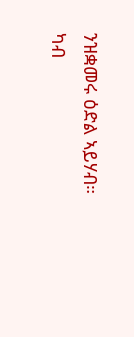ንዝቋመሩ ዕድል ኣይሃብ።
ካብ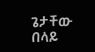ጌታቸው በላይ